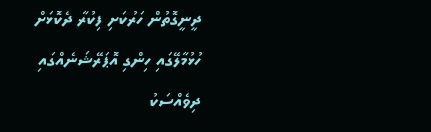ދީނީގޮތުން ހަރުކަށި ފިކުރާ ދެކޮޅަށް ހުޅުމާލޭގައި ހިންގި އޮޕަރޭޝަނެއްގައި ދިވެއްސަކު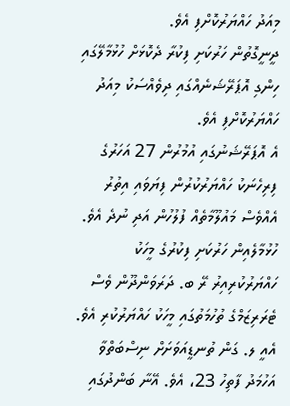މިއަދު ހައްޔަރުކޮށްފި އެވެ.
ދީނީގޮތުން ހަރުކަށި ފިކުރާ ދެކޮޅަށް ހުޅުމާލޭގައި ހިންގި އޮޕަރޭޝަނެއްގައި ދިވެއްސަކު މިއަދު ހައްޔަރުކޮށްފި އެވެ.
އެ އޮޕަރޭޝަނުގައި އުމުރުން 27 އަހަރުގެ ފިރިހެނަކު ހައްޔަރުކުރުން ފިޔަވައި އިތުރު އެއްވެސް މައުލޫމާތެއް ފުލުހުން އަދި ނުދެ އެވެ.
ހުޅުމާލެއިން ހަރުކަށި ފިކުރުގެ މީހަކު ހައްޔަރުކުރިއިރު ރޭ ބ. ދަރަވަންދޫން ވެސް ޓެރަރިޒަމްގެ ތުހުމަތުގައި މީހަކު ހައްޔަރުކުރި އެވެ. އެއީ ލ. ގަން ތުނޑީއަވަށަށް ނިސްބަތްވާ އަހުމަދު ފާތިހު 23، އެވެ. އޭނާ ބަންދުގައި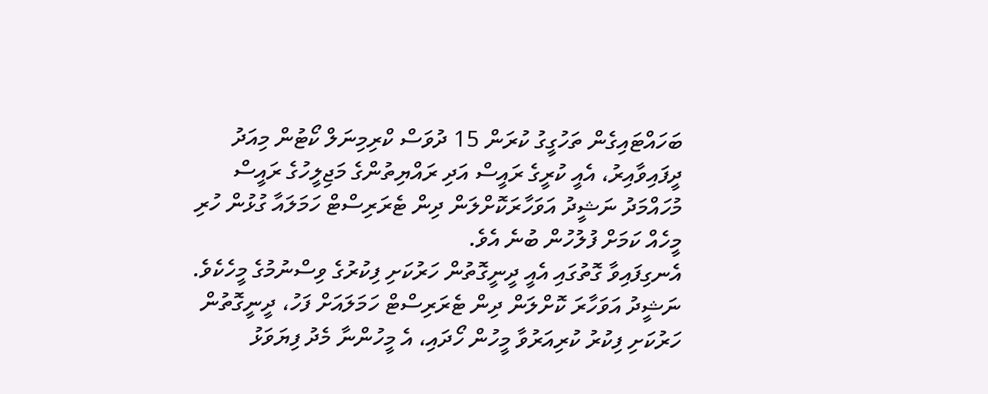ބަހައްޓައިގެން ތަހުގީގު ކުރަން 15 ދުވަސް ކްރިމިނަލް ކޯޓުން މިއަދު ދީފައިވާއިރު، އެއީ ކުރީގެ ރައީސް އަދި ރައްޔިތުންގެ މަޖިލީހުގެ ރައީސް މުހައްމަދު ނަޝީދު އަވަހާރަކޮށްލަން ދިން ޓެރަރިސްޓް ހަމަލައާ ގުޅުން ހުރި މީހެއް ކަމަށް ފުލުހުން ބުނެ އެވެ.
އެނގިފައިވާ ގޮތުގައި އެއީ ދީނީގޮތުން ހަރުކަށި ފިކުރުގެ ވިސްނުމުގެ މީހެކެވެ. ނަޝީދު އަވަހާރަ ކޮށްލަން ދިން ޓެރަރިސްޓް ހަމަލައަށް ފަހު، ދީނީގޮތުން ހަރުކަށި ފިކުރު ކުރިއަރުވާ މީހުން ހޯދައި، އެ މީހުންނާ މެދު ފިޔަވަޅު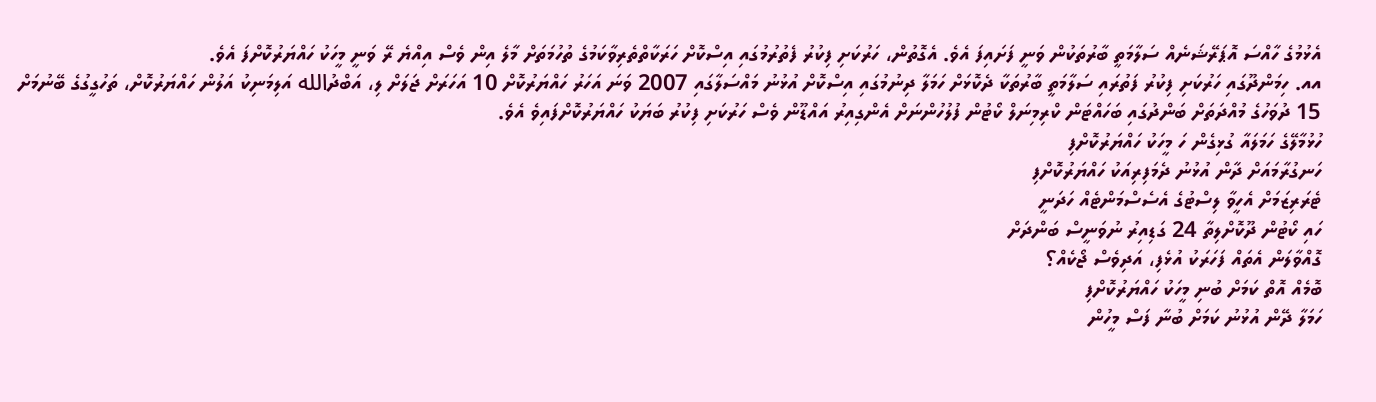އެޅުމުގެ ހާއްސަ އޮޕަރޭޝަނެއް ސަލާމަތީ ބާރުތަކުން ވަނީ ފަށައިފަ އެވެ. އެގޮތުން، ހަރުކަށި ފިކުރު ފެތުރުމުގައި އިސްކޮށް ހަރަކާތްތެރިވާކަމުގެ ތުހުމަތަށް މާލެ އިން ވެސް އިއްޔެ ރޭ ވަނީ މީހަކު ހައްޔަރުކޮށްފަ އެވެ.
އއ. ހިމަންދޫގައި ހަރުކަށި ފިކުރު ފަތުރައި ސަލާމަތީ ބާރުތަކާ ދެކޮޅަށް ހަމަލާ ދިނުމުގައި އިސްކޮށް އުޅުނު މައްސަލާގައި 2007 ވަނަ އަހަރު ހައްޔަރުކޮށް 10 އަހަރަށް ޖަލަށް ލި، އަބްދުالله އަލިމަނިކު އަލުން ހައްޔަރުކޮށް، ތަހުގީގުގެ ބޭނުމަށް 15 ދުވަހުގެ މުއްދަތަށް ބަންދުގައި ބަހައްޓަން ކްރިމިނަލް ކޯޓުން ފުލުހުންނަށް އެންގިއިރު އައްޑޫން ވެސް ހަރުކަށި ފިކުރު ބަޔަކު ހައްޔަރުކޮށްފައިވެ އެވެ.
ހުޅުމާލޭގެ ހަމަލައާ ގުޅިގެން ހަ މީހަކު ހައްޔަރުކޮށްފި
ހަނގުރާމައަށް ދާން އުޅުނު ދެމަފިރިއަކު ހައްޔަރުކޮށްފި
ޓެރަރިޒަމަށް އެހީވާ ލިސްޓުގެ އެސެސްމަންޓެއް ހަދަނީ
ހައި ކޯޓުން ދޫކޮށްލިތާ 24 ގަޑިއިރު ނުވަނީސް ބަންދަށް
ގޮއްވާލަން އެތައް ފަހަރަކު އުޅެފި، އަދިވެސް ޖޯކެއް؟
ބޮމެއް އޮތް ކަމަށް ބުނި މީހަކު ހައްޔަރުކޮށްފި
ހަމަލާ ދޭން އުޅުނު ކަމަށް ބުނާ ފަސް މީހުން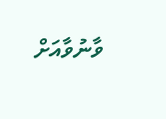ވާނުވާއަށް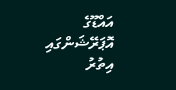އައްޑޫގެ އޮޕަރޭޝަންގައި އިތުރު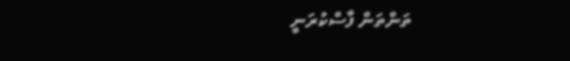ތަންތަން ފާސްކުރަނީ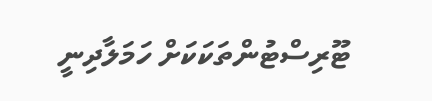ޓޫރިސްޓުންތަކަކަށް ހަމަލާދިނީ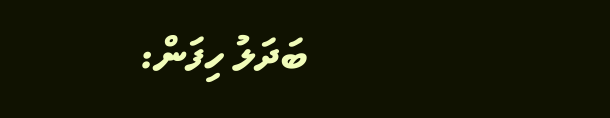ބަދަލު ހިފަން: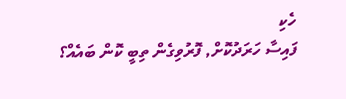ހެކި
ފައިސާ ހަރަދުކޮށް, ފޮރުވިގެން ތިބީ ކޮން ބައެއް؟